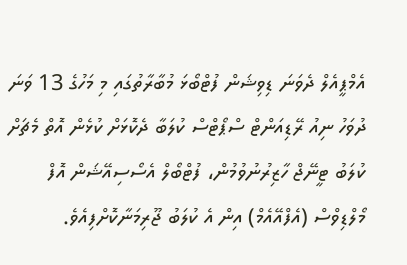އެމްޕީއެލް ދެވަނަ ޑިވިޝަން ފުޓްބޯޅަ މުބާރާތުގައި މި މަހުގެ 13 ވަނަ ދުވަހު ނިއު ރޭޑިއަންޓް ސްޕޯޓްސް ކުލަބާ ދެކޮޅަށް ކުޅެން އޮތް މެޗަށް ކުލަބު ޓީނޭޖް ހާޒިރުނުވުމުން، ފުޓްބޯލް އެސޯސިއޭޝަން އޮފް މޯލްޑިވްސް (އެފްއޭއެމް) އިން އެ ކުލަބު ޖޫރިމަނާކޮށްފިއެވެ.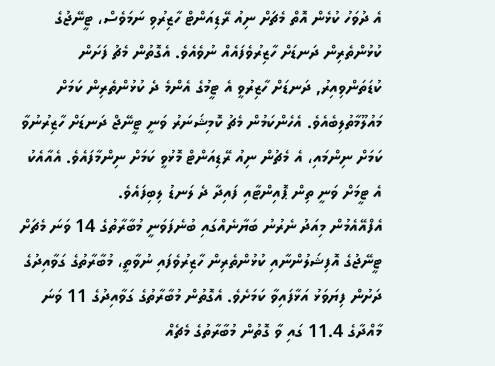އެ ދުވަހު ކުޅެން އޮތް މެޗަށް ނިއު ރޭޑިއަންޓް ހާޒިރުވި ނަމަވެސް، ޓީނޭޖުގެ ކުޅުންތެރިން ދަނޑަށް ހާޒިރުވެފައެއް ނުވެއެވެ. އެގޮތުން މެޗު ފަށަން ކުޑަތަންވިއިރު, ދަނޑަށް ހާޒިރުވީ އެ ޓީމުގެ އެންމެ ދެ ކުޅުންތެރިން ކަމަށް މައުލޫމާތުލިބެއެވެ. އެހެންކަމުން މެޗު ކޮމިޝަނަރު ވަނީ ޓީނޭޖް ދަނޑަށް ހާޒިރުނުވާ ކަމަށް ނިންމައި، އެ މެޗުން ނިއު ރޭޑިއަންޓް މޮޅުވީ ކަމަށް ނިންމާފައެވެ. އެއާއެކު އެ ޓީމަށް ވަނީ ތިން ޕޮއިންޓާއި ފައިދާ ދެ ލަނޑު ލިބިފައެވެ.
އެފްއޭއެމުން މިއަދު ނެރުނު ބަޔާނެއްގައި ބުނެފަވަނީ މުބާރާތުގެ 14 ވަނަ މެޗަށް ޓީނޭޖުގެ އޮފިޝަލުންނާއި ކުޅުންތެރިން ހާޒިރުވެފައި ނުވާތީ، މުބާރާތުގެ ގަވާއިދުގެ ދަށުން ފިޔަވަޅު އަޅާފައިވާ ކަމަށެވެ. އެގޮތުން މުބާރާތުގެ ގަވާއިދުގެ 11 ވަނަ މާއްދާގެ 11.4 ގައި ވާ ގޮތުން މުބާރާތުގެ މެޗެއް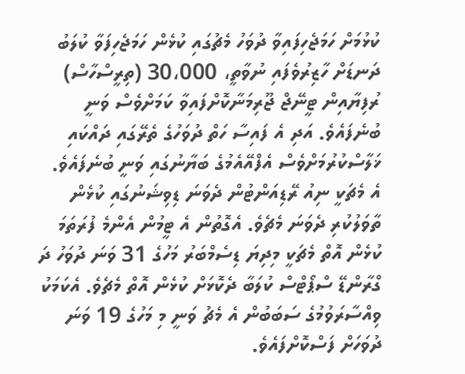ކުޅުމަށް ހަމަޖެހިފައިވާ ދުވަހު މެޗުގައި ކުޅެން ހަމަޖެހިފަވާ ކުލަބު ދަނޑަށް ހާޒިރުވެފައި ނުވާތީ، 30،000 (ތިރީސްހާސް) ރުފިޔާއިން ޓީނޭޖް ޖޫރިމަނާކޮށްފައިވާ ކަމަށްވެސް ވަނީ ބުނެފައެވެ. އަދި އެ ފައިސާ ހަތް ދުވަހުގެ ތެރޭގައި ދައްކައި ޚަލާސްކުރުމަށްވެސް އެފްއޭއެމުގެ ބަޔާނުގައި ވަނީ ބުނެފައެވެ.
އެ މެޗަކީ ނިއު ރޭޑިއަންޓުން ދެވަނަ ޑިވިޝަނުގައި ކުޅެން ތާވަލުކުރި ދެވަނަ މެޗެވެ. އެގޮތުން އެ ޓީމުން އެންމެ ފުރަތަމަ ކުޅެން އޮތް މެޗަކީ މިދިޔަ ޑިސެމްބަރު މަހުގެ 31 ވަނަ ދުވަހު ދަ ގްރާންޑޭ ސްޕޯޓްސް ކުލަބާ ދެކޮޅަށް ކުޅެން އޮތް މެޗެވެ. އެކަމަކު ވިއްސާރަވުމުގެ ސަބަބުން އެ މެޗު ވަނީ މި މަހުގެ 19 ވަނަ ދުވަހަށް ފަސްކޮށްފައެވެ.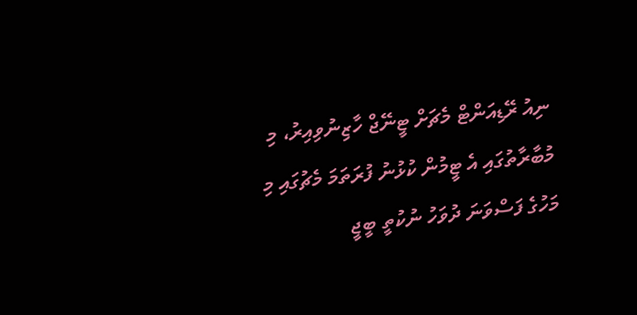ނިއު ރޭޑިއަންޓް މެޗަށް ޓީނޭޖް ހާޒިނުވިއިރު، މި މުބާރާތުގައި އެ ޓީމުން ކުޅުނު ފުރަތަމަ މެޗުގައި މި މަހުގެ ފަސްވަނަ ދުވަހު ނުކުތީ ބީޖީ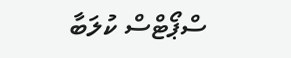ސްޕޯޓްސް ކުލަބާ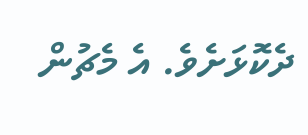ދެކޮޅަށެވެ. އެ މެޗުން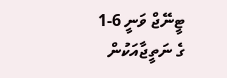ޓީނޭޖް ވަނީ 6-1 ގެ ނަތީޖާއަކުން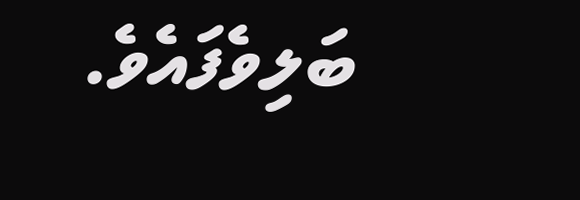ބަލިވެފައެވެ.